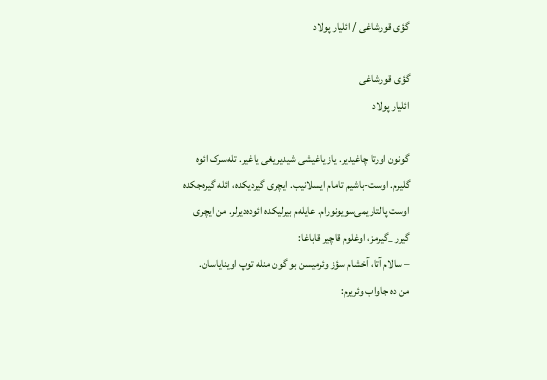گؤی قورشاغی / ائلیار پولاد

گؤی قورشاغی
ائلیار پولاد

گونون اورتا چاغیدیر. یاز یاغیشی شیدیریغی یاغیر. تله‌سرک ائوه گلیرم. اوست-باشیم تامام ایسلانیب. ایچری گیردیکده، ائله گیره‌جکده اوست پالتاریمی‌سویونورام. عایله‌م بیرلیکده ائوده‌دیرلر. من ایچری گیرر _گیرمز، اوغلوم قاچیر قاباغا:
– سالام آتا، آخشام سؤز وئرمیسن بو گون منله توپ اوینایاسان.
من ده جاواب وئریرم: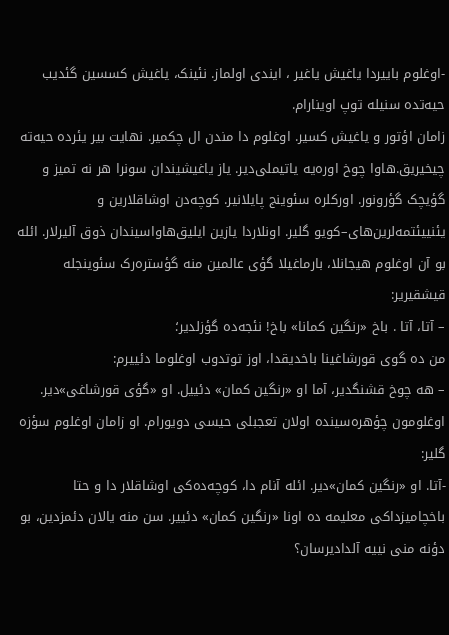-اوغلوم باییردا یاغیش یاغیر ، ایندی اولماز. نئینک، یاغیش کسسین گئدیب حیه‌تده سنیله توپ اوینارام.
زامان اؤتور و یاغیش کسیر. اوغلوم دا مندن ال چکمیر. نهایت بیر یئرده حیه‌ته چیخیریق.هاوا چوخ اوره‌یه یاتیملی‌دیر. یاز یاغیشیندان سونرا هر نه تمیز و گؤیچک گؤرونور. اورکلره سئوینج پایلانیر. کوچه‌دن اوشاقلارین و یئنییئتمه‌لرین‌های–کویو گلیر. اونلاردا یازین ایلیق‌هاواسیندان ذوق آلیرلار. ائله بو آن اوغلوم هیجانلا، بارماغیلا گؤی عالمین منه گؤستره‌رک سئوینجله قیشقیریر:
– آتا، آتا . باخ «رنگین کمانا» باخ! نئجه‌ده گؤزلدیر؛
من ده گوی قورشاغینا باخدیقدا، اوز توتدوب اوغلوما دئییرم:
– هه چوخ قشنگدیر، آما او «رنگین کمان» دئییل. او «گؤی قورشاغی»دیر.
اوغلومون چؤهره‌سینده اولان تعجبلی حیسی دویورام. او زامان اوغلوم سؤزه گلیر:
-آتا. او «رنگین کمان»دیر. ائله آنام دا، کوچه‌ده‌کی اوشاقلار دا و حتا باخچامیزداکی معلیمه ده اونا «رنگین کمان» دئییر. سن منه یالان دئمزدین، بو دؤنه منی نییه آلدادیرسان؟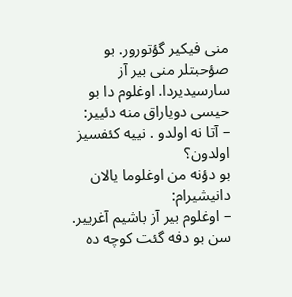منی فیکیر گؤتورور. بو صؤحبتلر منی بیر آز سارسیدیردا. اوغلوم دا بو حیسی دویاراق منه دئییر:
– آتا نه اولدو . نییه کئفسیز اولدون؟
بو دؤنه من اوغلوما یالان دانیشیرام:
– اوغلوم بیر آز باشیم آغرییر. سن بو دفه گئت کوچه ده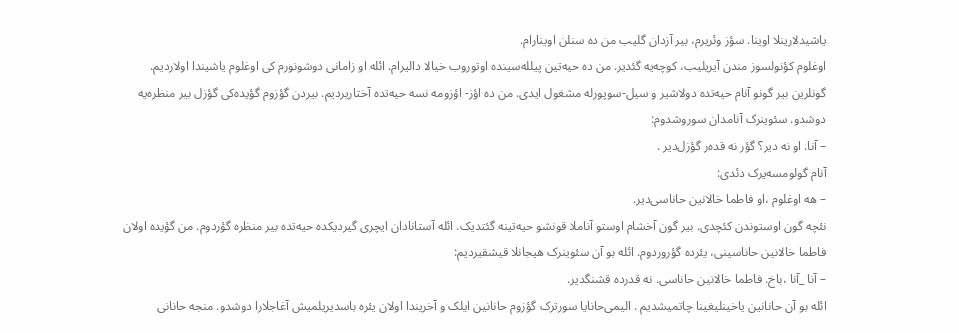یاشیدلارینلا اوینا. سؤز وئریرم، بیر آزدان گلیب من ده سنلن اوینارام.
اوغلوم کؤنولسوز مندن آیریلیب، کوچه‌یه گئدیر. من ده حیه‌تین پیلله‌سینده اوتوروب خیالا دالیرام. ائله او زامانی دوشونورم کی اوغلوم یاشیندا اولاردیم. گونلرین بیر گونو آنام حیه‌تده دولاشیر و سیل-سوپورله مشغول ایدی. من ده اؤز- اؤزومه نسه حیه‌تده آختاریردیم. بیردن گؤزوم گؤیده‌کی گؤزل بیر منظره‌یه دوشدو. سئوینرک آنامدان سوروشدوم:
– آنا. او نه دیر؟ گؤر نه قده‌ر گؤزل‌دیر .
آنام گولومسه‌یرک دئدی:
– هه اوغلوم ،او فاطما خالانین حاناسی‌دیر.
نئچه گون اوستوندن کئچدی. بیر گون آخشام اوستو آناملا قونشو حیه‌تینه گئتدیک. ائله آستانادان ایچری گیردیکده حیه‌تده بیر منظره گؤردوم. من گؤیده اولان فاطما خالانین حاناسینی، یئرده گؤروردوم. ائله بو آن سئوینرک هیجانلا قیشقیردیم:
– آنا _آنا ،باخ. فاطما خالانین حاناسی. نه قدرده قشنگدیر.
ائله بو آن حانانین یاخینلیغینا چاتمیشدیم . الیمی‌حانایا سورترک گؤزوم حانانین ایلک و آخریندا اولان یئره باسدیریلمیش آغاجلارا دوشدو. منجه حانانی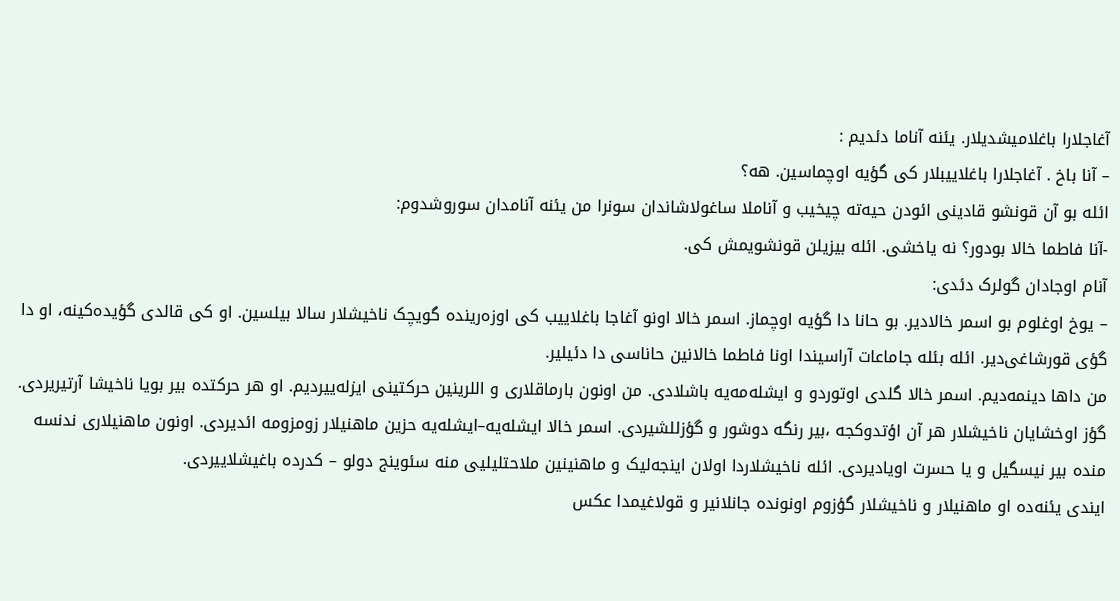آغاجلارا باغلامیشدیلار. یئنه آناما دئدیم :
– آنا باخ . آغاجلارا باغلاییبلار کی گؤیه اوچماسین. هه؟
ائله بو آن قونشو قادینی ائودن حیه‌ته چیخیب و آناملا ساغولاشاندان سونرا من یئنه آنامدان سوروشدوم:
-آنا فاطما خالا بودور؟ نه یاخشی. ائله بیزیلن قونشویمش کی.
آنام اوجادان گولرک دئدی:
– یوخ اوغلوم بو اسمر خالادیر. بو حانا دا گؤیه اوچماز. اسمر خالا اونو آغاجا باغلاییب کی اوزه‌رینده گویچک ناخیشلار سالا بیلسین. او کی قالدی گؤیده‌کینه، او دا گؤی قورشاغی‌دیر. ائله بئله جاماعات آراسیندا اونا فاطما خالانین حاناسی دا دئیلیر.
من داها دینمه‌دیم. اسمر خالا گلدی اوتوردو و ایشله‌مه‌یه باشلادی. من اونون بارماقلاری و اللرینین حرکتینی ایزله‌ییردیم. او هر حرکتده بیر بویا ناخیشا آرتیریردی. گؤز اوخشایان ناخیشلار هر آن اؤتدوکجه ،بیر رنگه دوشور و گؤزللشیردی. اسمر خالا ایشله‌یه–ایشله‌یه حزین ماهنیلار زومزومه ائدیردی. اونون ماهنیلاری ندنسه منده بیر نیسگیل و یا حسرت اویادیردی. ائله ناخیشلاردا اولان اینجه‌لیک و ماهنینین ملاحتلیلیی منه سئوینج دولو – کدرده باغیشلاییردی.
ایندی یئنه‌ده او ماهنیلار و ناخیشلار گؤزوم اونونده جانلانیر و قولاغیمدا عکس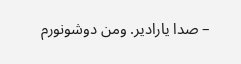– صدا یارادیر. ومن دوشونورم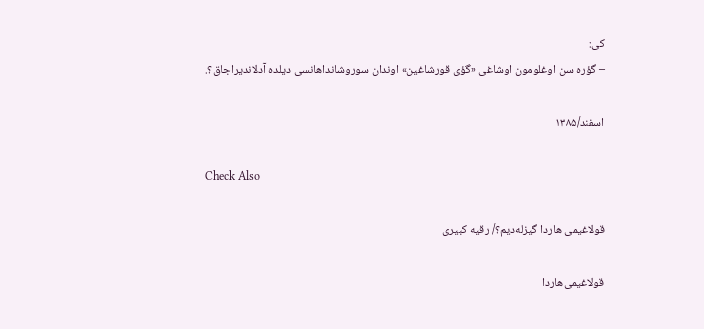کی:
– گؤره سن اوغلومون اوشاغی «گؤی قورشاغین» اوندان سوروشاندا‌هانسی دیلده آدلاندیراجاق؟.

اسفند/۱۳۸۵

Check Also

قولاغیمی هاردا گیزله‌دیم؟/ رقیه کبیری

قولاغیمی‌هاردا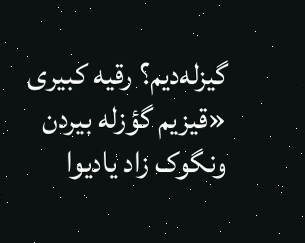گیزله‌دیم؟ رقیه کبیری «قیزیم گؤزله‌ بیردن ونگوک زاد یادیوا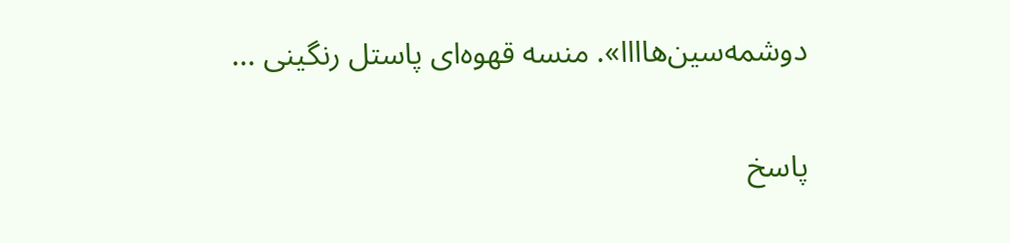دوشمه‌سین‌هاااا». منسه قهوه‌ای پاستل رنگینی ...

پاسخ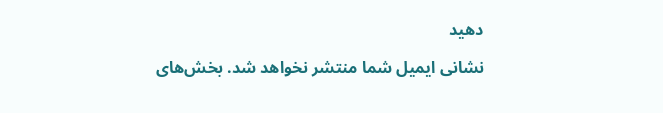دهید

نشانی ایمیل شما منتشر نخواهد شد. بخش‌های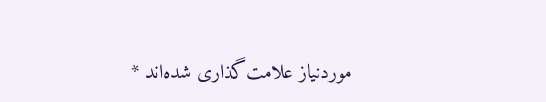موردنیاز علامت‌گذاری شده‌اند *